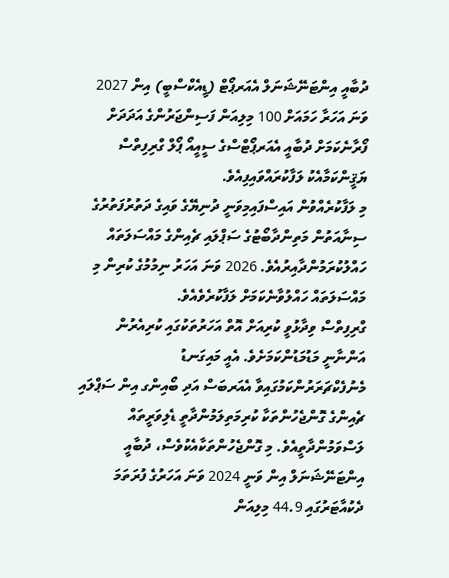ދުބާއީ އިންޓަނޭޝަނަލް އެއަރޕޯޓް (ޑީއެކްސްބީ) އިން 2027 ވަނަ އަހަރާ ހަމައަށް 100 މިލިއަން ފަސިންޖަރުންގެ އަދަދަށް ފޯރާނެކަމަށް ދުބާއީ އެއަރޕޯޓްސްގެ ސީއީއޯ ޕޯލް ގްރިފިތްސް ޔަޤީންކަމާއެކު ލަފާކުރައްވައިފިއެވެ.
މި ލަފާކުރެއްވުން އައިސްފައިމިވަނީ ދުނިޔޭގެ ވައިގެ ދަތުރުފަތުރުގެ ސިނާއަތުން މަތިންދާބޯޓުގެ ސަޕްލައި ޗެއިންގެ މައްސަލަތައް ހައްލުކުރަމުންދާއިރުއެވެ. 2026 ވަނަ އަހަރު ނިމުމުގެ ކުރިން މި މައްސަލަތައް ހައްލުވާނެކަމަށް ލަފާކުރެވެއެވެ.
ގްރިފިތްސް ވިދާޅުވީ ކުރިއަށް އޮތް އަހަރުތަކުގައި ކުރިއެރުން އަންނާނީ މަޑުމަޑުންކަމަށެވެ. އެއީ މައިގަނޑު މެނުފެކްޗަރަރުންކަމުގައިވާ އެއަރބަސް އަދި ބޯއިންގ އިން ސަޕްލައި ޗެއިންގެ ގޮންޖެހުންތަކާ ކުރިމަތިލަމުންދާތީ ޑެލިވަރީތައް ލަސްވަމުންދާތީއެވެ. މި ގޮންޖެހުންތަކާއެކުވެސް، ދުބާއީ އިންޓަނޭޝަނަލް އިން ވަނީ 2024 ވަނަ އަހަރުގެ ފުރަތަމަ ދެކުއާޓަރުގައި 44.9 މިލިއަން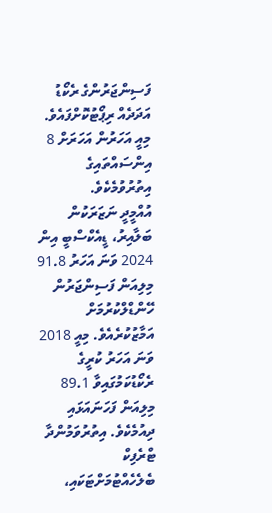ފަސިންޖަރުންގެ ރެކޯޑު އަދަދެއް ރިޕޯޓުކޮށްފައެވެ. މިއީ އަހަރުން އަހަރަށް 8 އިންސައްތައިގެ އިތުރުވުމެކެވެ.
އުއްމީދީ ނަޒަރަކުން ބަލާއިރު، ޑީއެކްސްބީ އިން 2024 ވަނަ އަހަރު 91.8 މިލިއަން ފަސިންޖަރުން ހޭންޑްލްކުރުމަށް އަމާޒުކުރެއެވެ. މިއީ 2018 ވަނަ އަހަރު ކުރީގެ ރެކޯޑުކަމުގައިވާ 89.1 މިލިއަން ފަހަނައަޅައި ދިއުމެކެވެ. އިތުރުވަމުންދާ ޓްރެފިކް ބެލެހެއްޓުމަށްޓަކައި،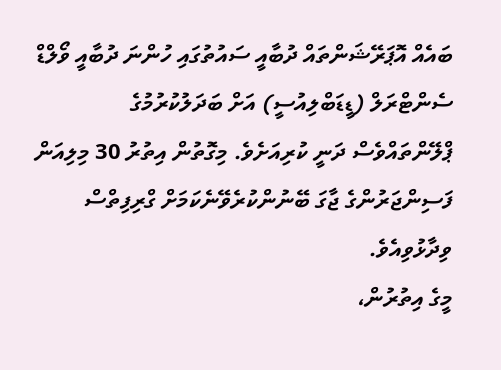ބައެއް އޮޕަރޭޝަންތައް ދުބާއީ ސައުތުގައި ހުންނަ ދުބާއީ ވޯލްޑް ސެންޓްރަލް (ޑީޑަބްލިއުސީ) އަށް ބަދަލުކުރުމުގެ ޕްލޭންތައްވެސް ދަނީ ކުރިއަށެވެ. މިގޮތުން އިތުރު 30 މިލިއަން ފަސިންޖަރުންގެ ޖާގަ ބޭނުންކުރެވޭނެކަމަށް ގްރިފިތްސް ވިދާޅުވިއެވެ.
މީގެ އިތުރުން،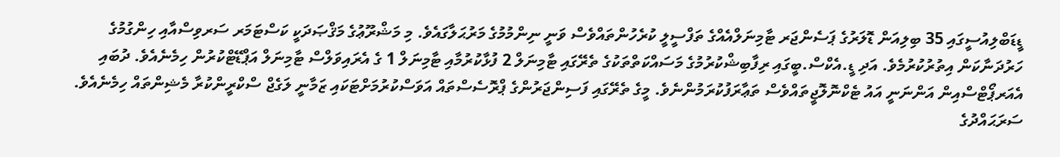ޑީޑަބްލިއުސީގައި 35 ބިލިއަން ޑޮލަރުގެ ޕަސެންޖަރ ޓާމިނަލްއެއްގެ ތަފްސީލީ ކުރެހުންތައްވެސް ވަނީ ނިންމުމުގެ މަރުޙަލާގައެވެ. މި މަޝްރޫޢުގެ މަޤްޞަދަކީ ކަސްޓަމަރ ސަރވިސްއާއި ހިންގުމުގެ ހަރުދަނާކަން އިތުރުކުރުމެވެ. އަދި ޑީ.އެކްސް.ބީގައި ރިފާބިޝްކުރުމުގެ މަސައްކަތްތަކުގެ ތެރޭގައި ޓާމިނަލް 2 ފުޅާކުރުމާއި ޓާމިނަލް 1 ގެ އެރައިވަލްސް ޓާމިނަލް އަޕްޑޭޓްކުރުން ހިމެނެއެވެ. ދުބައި އެއަރޕޯޓްސްއިން އަންނަނީ އައު ޓެކްނޮލޮޖީތައްވެސް ތަޢާރަފުކުރަމުންނެވެ. މީގެ ތެރޭގައި ފަސިންޖަރުންގެ ޕްރޮސެސްތައް އަވަސްކުރުމަށްޓަކައި ޒަމާނީ ލަގެޖް ސްކްރީންކުރާ މެޝިންތައް ހިމެނެއެވެ.
ސަރަޙައްދުގެ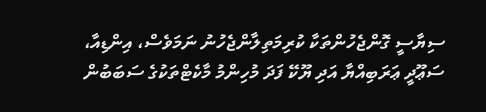ސިޔާސީ ގޮންޖެހުންތަކާ ކުރިމަތިލާންޖެހުނު ނަމަވެސް، އިންޑިއާ، ސަޢޫދީ ޢަރަބިއްޔާ އަދި ޔޫކޭ ފަދަ މުހިންމު މާކެޓްތަކުގެ ސަބަބުން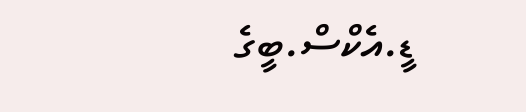ޑީ.އެކްސް.ބީގެ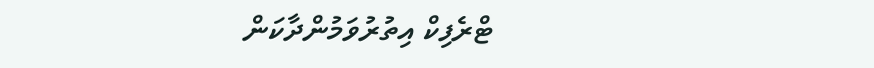ޓްރެފިކް އިތުރުވަމުންދާކަން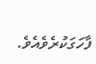ފާހަގަކުރެވެއެވެ.